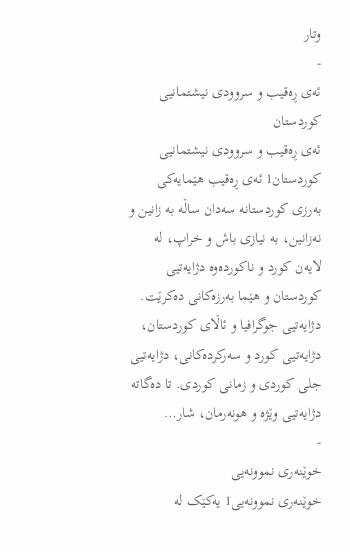وتار
-
ئەی ڕەقیب و سروودی نیشتمانیی کوردستان
ئەی ڕەقیب و سروودی نیشتمانیی کوردستان1 ئەی ڕەقیب هێمایەکی بەرزی کوردستانە سەدان ساڵە بە زانین و نەزانین، بە نیازی باش و خراپ، لە لایەن کورد و ناکوردەوە دژایەتیی کوردستان و هێما بەرزەکانی دەکرێت. دژایەتیی جوگرافیا و ئاڵای کوردستان، دژایەتیی کورد و سەرکردەکانی، دژایەتیی جلی کوردی و زمانی کوردی. تا دەگاتە دژایەتیی وێژە و هونەرمان، شار…
-
خوێنەری نموونەیی
خوێنەری نموونەیی1 یەکێک لە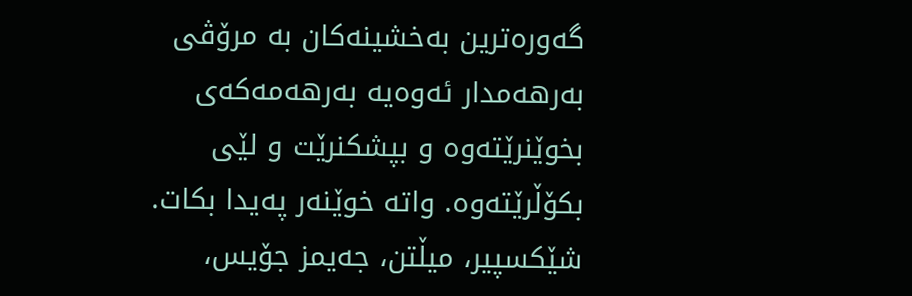گەورەترین بەخشینەکان بە مرۆڤی بەرهەمدار ئەوەیە بەرهەمەکەی بخوێنرێتەوە و بپشکنرێت و لێی بکۆڵرێتەوە. واتە خوێنەر پەیدا بکات. شێکسپیر، میڵتن، جەیمز جۆیس،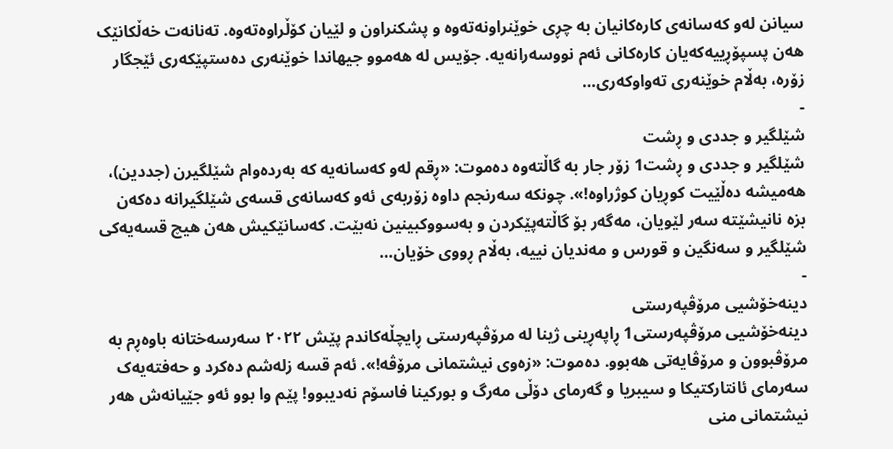سیانن لەو کەسانەی کارەکانیان بە چڕی خوێنراونەتەوە و پشکنراون و لێیان کۆڵراوەتەوە. تەنانەت خەڵکانێک هەن پسپۆڕییەکەیان کارەکانی ئەم نووسەرانەیە. جۆیس لە هەموو جیهاندا خوێنەری دەستپێکەری ئێجگار زۆرە، بەڵام خوێنەری تەواوکەری…
-
شێلگیر و جددی و ڕشت
شێلگیر و جددی و ڕشت1 زۆر جار بە گاڵتەوە دەموت: «ڕقم لەو کەسانەیە کە بەردەوام شێلگیرن (جددین)، هەمیشە دەڵێیت کوڕیان کوژراوە!». چونکە سەرنجم داوە زۆربەی ئەو کەسانەی قسەی شێلگیرانە دەکەن بزە نانیشێتە سەر لێویان، مەگەر بۆ گاڵتەپێکردن و بەسووکبینین نەبێت. کەسانێکیش هەن هیچ قسەیەکی شێلگیر و سەنگین و قورس و مەندیان نییە، بەڵام ڕووی خۆیان…
-
دینەخۆشیی مرۆڤپەرستی
دینەخۆشیی مرۆڤپەرستی1 ڕاپەڕینی ژینا لە مرۆڤپەرستی ڕایچڵەکاندم پێش ٢٠٢٢ سەرسەختانە باوەڕم بە مرۆڤبوون و مرۆڤایەتی هەبوو. دەموت: «زەوی نیشتمانی مرۆڤە!». ئەم قسە زلەشم دەکرد و حەفتەیەک سەرمای ئانتارکتیکا و سیبریا و گەرمای دۆڵی مەرگ و بورکینا فاسۆم نەدیبوو! پێم وا بوو ئەو جێیانەش هەر نیشتمانی منی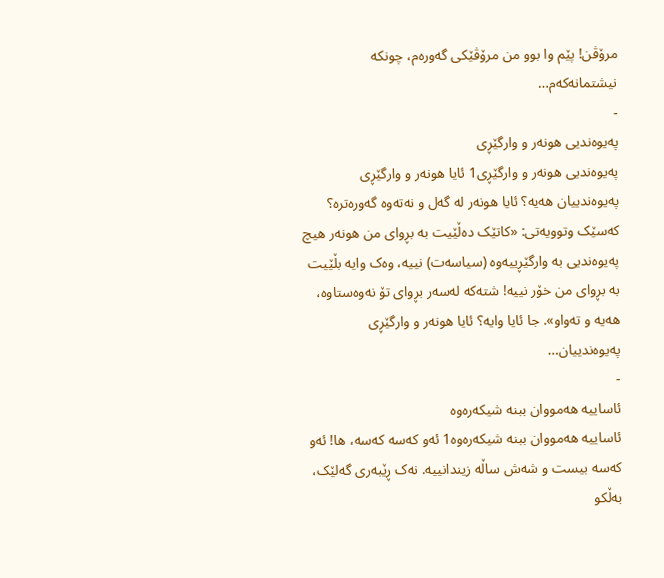مرۆڤن! پێم وا بوو من مرۆڤێکی گەورەم، چونکە نیشتمانەکەم…
-
پەیوەندیی هونەر و وارگێڕی
پەیوەندیی هونەر و وارگێڕی1 ئایا هونەر و وارگێڕی پەیوەندییان هەیە؟ ئایا هونەر لە گەل و نەتەوە گەورەترە؟ کەسێک وتوویەتی: «کاتێک دەڵێیت بە بڕوای من هونەر هیچ پەیوەندیی بە وارگێڕییەوە (سیاسەت) نییە، وەک وایە بڵێیت بە بڕوای من خۆر نییە! شتەکە لەسەر بڕوای تۆ نەوەستاوە، هەیە و تەواو». جا ئایا وایە؟ ئایا هونەر و وارگێڕی پەیوەندییان…
-
ئاساییە هەمووان ببنە شیکەرەوە
ئاساییە هەمووان ببنە شیکەرەوە1 ئەو کەسە کەسە، ها! ئەو کەسە بیست و شەش ساڵە زیندانییە. نەک ڕێبەری گەلێک، بەڵکو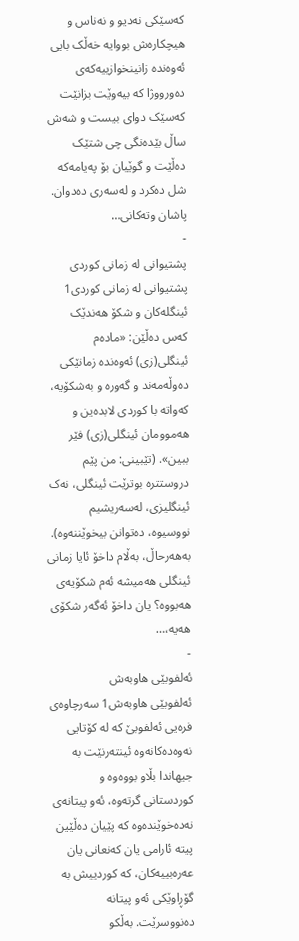کەسێکی نەدیو و نەناس و هیچکارەش بووایە خەڵک بایی ئەوەندە زانینخوازییەکەی دەورووژا کە بیەوێت بزانێت کەسێک دوای بیست و شەش ساڵ بێدەنگی چی شتێک دەڵێت و گوێیان بۆ پەیامەکە شل دەکرد و لەسەری دەدوان. پاشان وتەکانی…
-
پشتیوانی لە زمانی کوردی
پشتیوانی لە زمانی کوردی1 ئینگلەکان و شکۆ هەندێک کەس دەڵێن: «مادەم ئینگلی(زی) ئەوەندە زمانێکی دەوڵەمەند و گەورە و بەشکۆیە، کەواتە با کوردی لابدەین و هەموومان ئینگلی(زی) فێر ببین». (تێبینی: من پێم دروستترە بوترێت ئینگلی، نەک ئینگلیزی، لەسەریشیم نووسیوە، دەتوانن بیخوێننەوە). بەهەرحاڵ، بەڵام داخۆ ئایا زمانی ئینگلی هەمیشە ئەم شکۆیەی هەبووە؟ یان داخۆ ئەگەر شکۆی هەیە،…
-
ئەلفوبێی هاوبەش
ئەلفوبێی هاوبەش1 سەرچاوەی فرەیی ئەلفوبێ کە لە کۆتایی نەوەدەکانەوە ئینتەرنێت بە جیهاندا بڵاو بووەوە و کوردستانی گرتەوە، ئەو پیتانەی نەدەخوێندەوە کە پێیان دەڵێین پیتە ئارامی یان کەنعانی یان عەرەبییەکان، کە کوردییش بە گۆڕاوێکی ئەو پیتانە دەنووسرێت. بەڵکو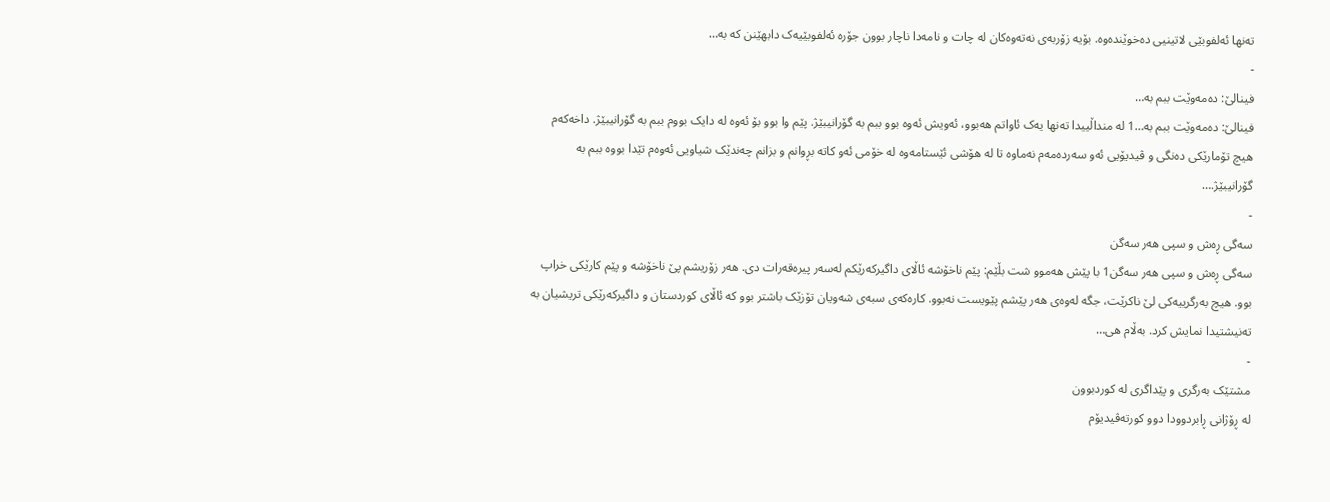تەنها ئەلفوبێی لاتینیی دەخوێندەوە. بۆیە زۆربەی نەتەوەکان لە چات و نامەدا ناچار بوون جۆرە ئەلفوبێیەک دابهێنن کە بە…
-
فینالێ: دەمەوێت ببم بە…
فینالێ: دەمەوێت ببم بە…1 لە منداڵییدا تەنها یەک ئاواتم هەبوو، ئەویش ئەوە بوو ببم بە گۆرانیبێژ. پێم وا بوو بۆ ئەوە لە دایک بووم ببم بە گۆرانیبێژ. داخەکەم هیچ تۆمارێکی دەنگی و ڤیدیۆیی ئەو سەردەمەم نەماوە تا لە هۆشی ئێستامەوە لە خۆمی ئەو کاتە بڕوانم و بزانم چەندێک شیاویی ئەوەم تێدا بووە ببم بە گۆرانیبێژ.…
-
سەگی ڕەش و سپی هەر سەگن
سەگی ڕەش و سپی هەر سەگن1 با پێش هەموو شت بڵێم: پێم ناخۆشە ئاڵای داگیرکەرێکم لەسەر پیرەقەرات دی. هەر زۆریشم پێ ناخۆشە و پێم کارێکی خراپ بوو. هیچ بەرگرییەکی لێ ناکرێت، جگە لەوەی هەر پێشم پێویست نەبوو. کارەکەی سبەی شەویان تۆزێک باشتر بوو کە ئاڵای کوردستان و داگیرکەرێکی تریشیان بە تەنیشتیدا نمایش کرد. بەڵام هی…
-
مشتێک بەرگری و پێداگری لە کوردبوون
لە ڕۆژانی ڕابردوودا دوو کورتەڤیدیۆم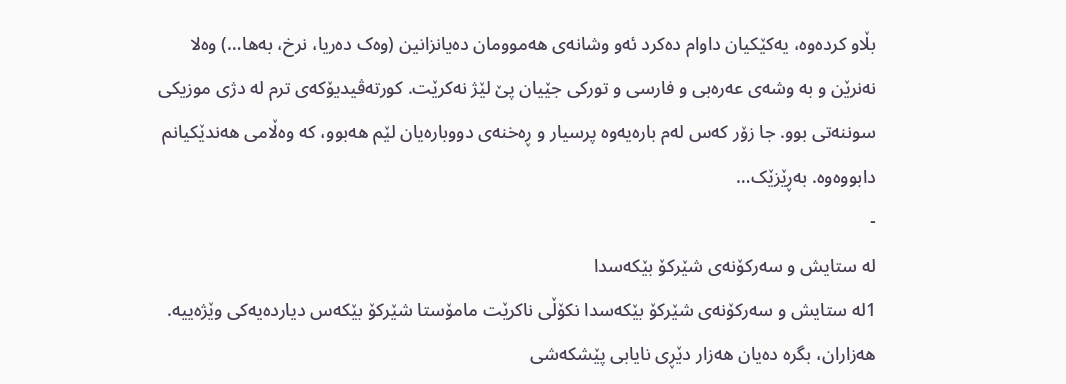بڵاو کردەوە، یەکێکیان داوام دەکرد ئەو وشانەی هەموومان دەیانزانین (وەک دەریا، نرخ، بەها…) وەلا نەنرێن و بە وشەی عەرەبی و فارسی و تورکی جێیان پێ لێژ نەکرێت. کورتەڤیدیۆکەی ترم لە دژی موزیکی سوننەتی بوو. جا زۆر کەس لەم بارەیەوە پرسیار و ڕەخنەی دووبارەیان لێم هەبوو، کە وەڵامی هەندێکیانم دابووەوە. بەڕێزێک…
-
لە ستایش و سەرکۆنەی شێرکۆ بێکەسدا
1لە ستایش و سەرکۆنەی شێرکۆ بێکەسدا نکۆڵی ناکرێت مامۆستا شێرکۆ بێکەس دیاردەیەکی وێژەییە. هەزاران، بگرە دەیان هەزار دێڕی نایابی پێشکەشی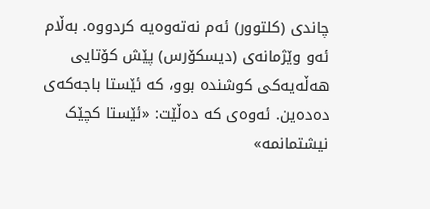چاندی (کلتوور) ئەم نەتەوەیە کردووە. بەڵام ئەو وێژمانەی (دیسکۆرس) پێش کۆتایی هەڵەیەکی کوشندە بوو، کە ئێستا باجەکەی دەدەین. ئەوەی کە دەڵێت: «ئێستا کچێک نیشتمانمە»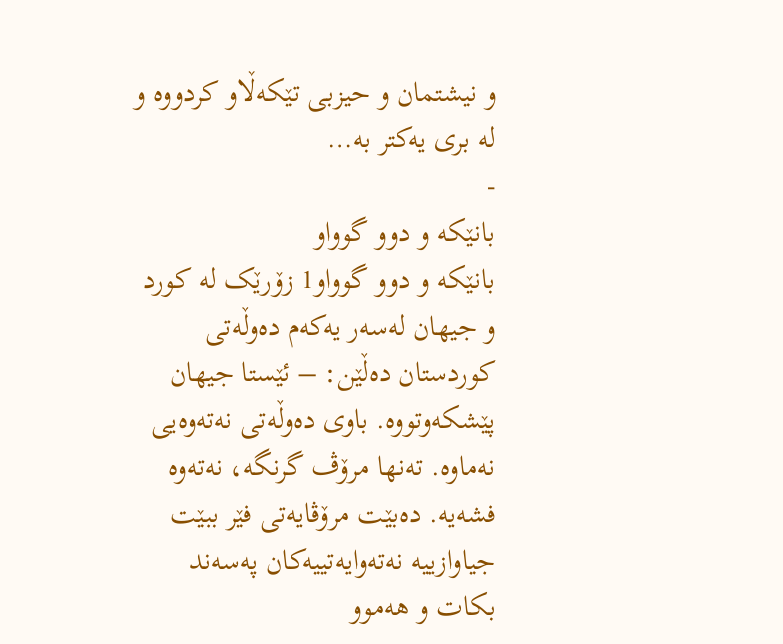و نیشتمان و حیزبی تێکەڵاو کردووە و لە بری یەکتر بە…
-
بانێکە و دوو گوواو
بانێکە و دوو گوواو1 زۆرێک لە کورد و جیهان لەسەر یەکەم دەوڵەتی کوردستان دەڵێن: – ئێستا جیهان پێشکەوتووە. باوی دەوڵەتی نەتەوەیی نەماوە. تەنها مرۆڤ گرنگە، نەتەوە فشەیە. دەبێت مرۆڤایەتی فێر ببێت جیاوازییە نەتەوایەتییەکان پەسەند بکات و هەموو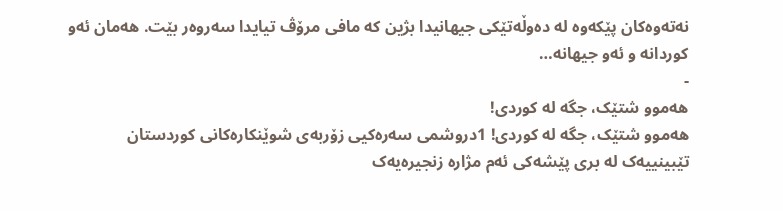نەتەوەکان پێکەوە لە دەوڵەتێکی جیهانیدا بژین کە مافی مرۆڤ تیایدا سەروەر بێت. هەمان ئەو کوردانە و ئەو جیهانە…
-
هەموو شتێک، جگە لە کوردی!
هەموو شتێک، جگە لە کوردی! 1دروشمی سەرەکیی زۆربەی شوێنکارەکانی کوردستان تێبینییەک لە بری پێشەکی ئەم مژارە زنجیرەیەک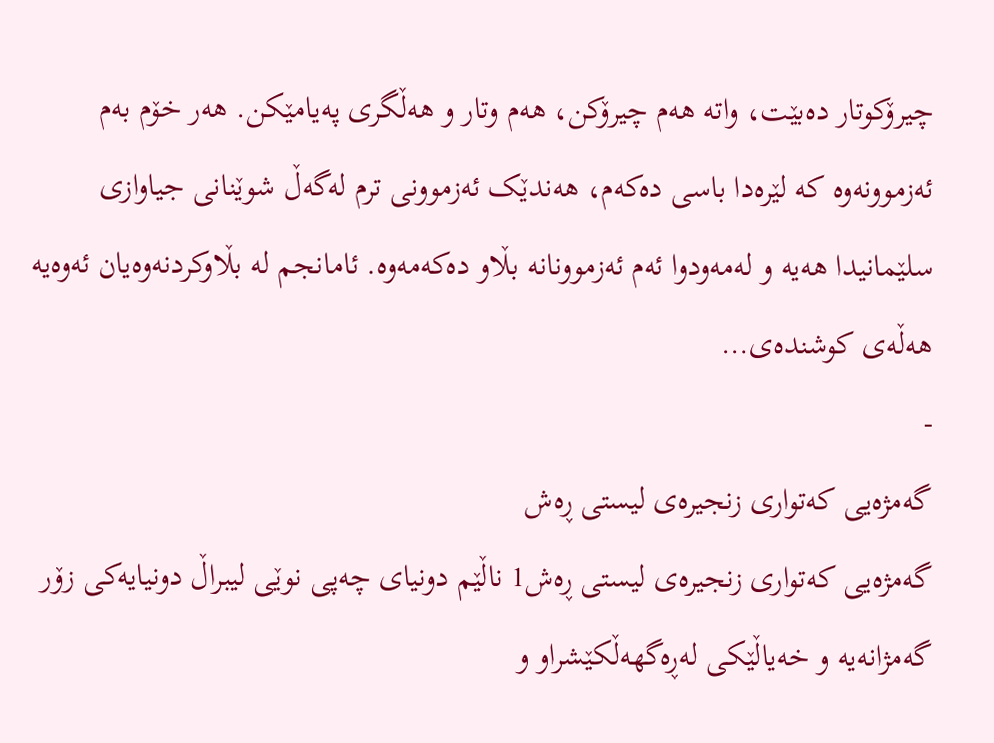چیرۆکوتار دەبێت، واتە هەم چیرۆکن، هەم وتار و هەڵگری پەیامێکن. هەر خۆم بەم ئەزموونەوە کە لێرەدا باسی دەکەم، هەندێک ئەزموونی ترم لەگەڵ شوێنانی جیاوازی سلێمانیدا هەیە و لەمەودوا ئەم ئەزموونانە بڵاو دەکەمەوە. ئامانجم لە بڵاوکردنەوەیان ئەوەیە هەڵەی کوشندەی…
-
گەمژەیی کەتواری زنجیرەی لیستی ڕەش
گەمژەیی کەتواری زنجیرەی لیستی ڕەش1 ناڵێم دونیای چەپی نوێی لیبراڵ دونیایەکی زۆر گەمژانەیە و خەیاڵێکی لەڕەگهەڵکێشراو و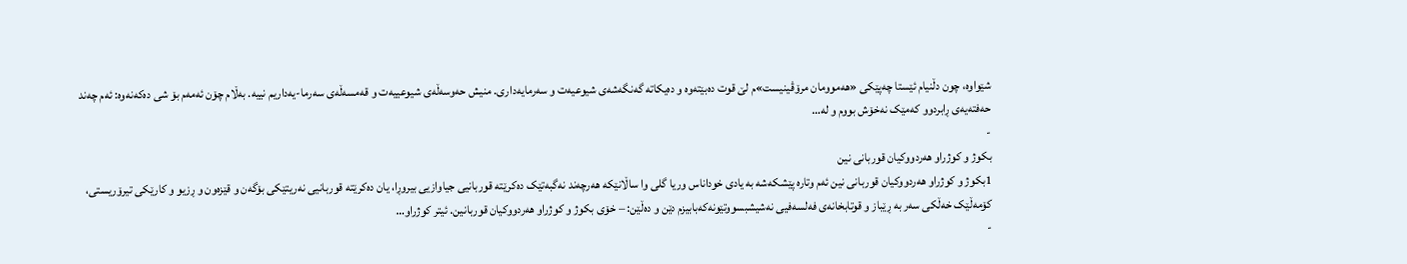شێواوە، چون دڵنیام ئێستا چەپێکی «هەموومان مرۆڤینیست»م لێ قوت دەبێتەوە و دەیکاتە گەنگەشەی شیوعیەت و سەرمایەداری. منیش حەوسەڵەی شیوعییەت و قەمسەڵەی سەرما-یەداریم نییە. بەڵام چۆن ئەمەم بۆ شی دەکەنەوە: ئەم چەند حەفتەیەی ڕابردوو کەمێک نەخۆش بووم و لە…
-
بکوژ و کوژراو هەردووکیان قوربانی نین
1بکوژ و کوژراو هەردووکیان قوربانی نین ئەم وتارە پێشکەشە بە یادی خوداناس وریا گلی وا ساڵانێکە هەرچەند نەگبەتێک دەکرێتە قوربانیی جیاوازیی بیروڕا، یان دەکرێتە قوربانیی نەریتێکی بۆگەن و قێزەون و ڕزیو و کارێکی تیرۆریستی، کۆمەڵێک خەڵکی سەر بە ڕێباز و قوتابخانەی فەلسەفیی نەشیشبسووتێونەکەبابیزم دێن و دەڵێن: – خۆی بکوژ و کوژراو هەردووکیان قوربانین. ئیتر کوژراو…
-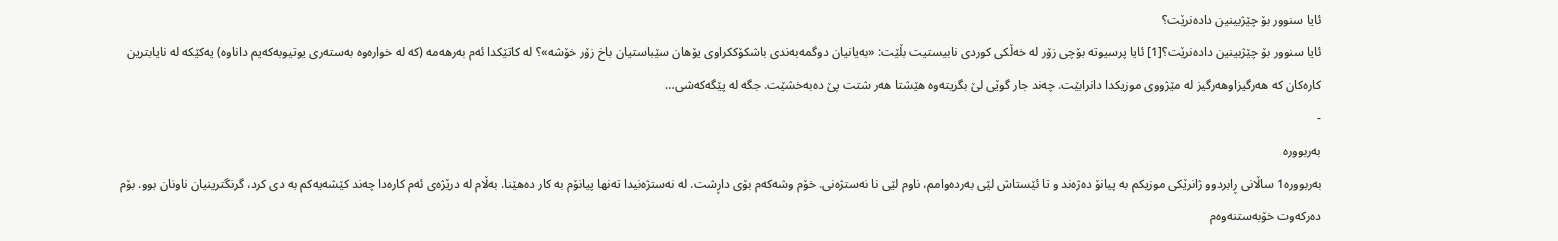ئایا سنوور بۆ چێژبینین دادەنرێت؟
ئایا سنوور بۆ چێژبینین دادەنرێت؟[1] ئایا پرسیوتە بۆچی زۆر لە خەڵکی کوردی نابیستیت بڵێت: «بەیانیان دوگمەبەندی باشکۆککراوی یۆهان سێباستیان باخ زۆر خۆشە»؟ لە کاتێکدا ئەم بەرهەمە (کە لە خوارەوە بەستەری یوتیوبەکەیم داناوە) یەکێکە لە نایابترین کارەکان کە هەرگیزاوهەرگیز لە مێژووی موزیکدا دانرابێت. چەند جار گوێی لێ بگریتەوە هێشتا هەر شتت پێ دەبەخشێت. جگە لە پێگەکەشی…
-
بەربوورە
بەربوورە1 ساڵانی ڕابردوو ژانرێکی موزیکم بە پیانۆ دەژەند و تا ئێستاش لێی بەردەوامم، ناوم لێی نا نەستژەنی. خۆم وشەکەم بۆی داڕشت. لە نەستژەنیدا تەنها پیانۆم بە کار دەهێنا. بەڵام لە درێژەی ئەم کارەدا چەند کێشەیەکم بە دی کرد، گرنگترینیان ناونان بوو. بۆم دەرکەوت خۆبەستنەوەم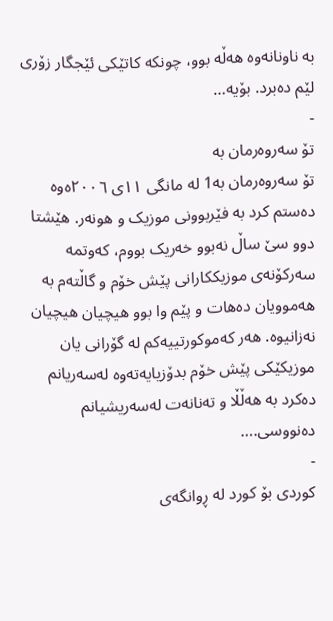بە ناونانەوە هەڵە بوو، چونکە کاتێکی ئێجگار زۆری لێم دەبرد. بۆیە…
-
تۆ سەروەرمان بە
تۆ سەروەرمان بە1 لە مانگی ١١ی ٢٠٠٦ەوە دەستم کرد بە فێربوونی موزیک و هونەر. ھێشتا دوو سێ ساڵ نەبوو خەریک بووم، کەوتمە سەرکۆنەی موزیککارانی پێش خۆم و گاڵتەم بە ھەموویان دەھات و پێم وا بوو ھیچیان ھیچیان نەزانیوە. ھەر کەموکورتییەکم لە گۆرانی یان موزیکێکی پێش خۆم بدۆزیایەتەوە لەسەریانم دەکرد بە ھەڵڵا و تەنانەت لەسەریشیانم دەنووسی.…
-
کوردی بۆ کورد لە ڕوانگەی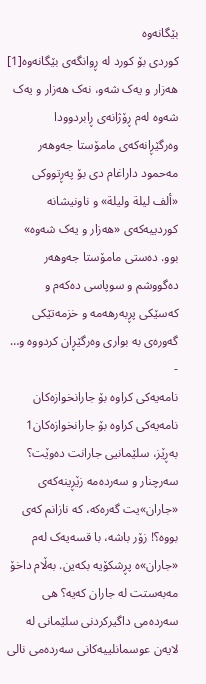بێگانەوە
کوردی بۆ کورد لە ڕوانگەی بێگانەوە[1] هەزار و یەک شەو، نەک هەزار و یەک شەوە لەم ڕۆژانەی ڕابردوودا وەرگێڕانەکەی مامۆستا جەوهەر مەحمود داراغام دی بۆ پەڕتووکی «ألف ليلة وليلة» و ناونیشانە کوردییەکەی «هەزار و یەک شەوە» بوو. دەستی مامۆستا جەوهەر دەگووشم و سوپاسی دەکەم و کەسێکی پڕبەرهەمە و خزمەتێکی گەورەی بە بواری وەرگێڕان کردووە و…
-
نامەیەکی کراوە بۆ جارانخوازەکان
نامەیەکی کراوە بۆ جارانخوازەکان1 بەڕێز، سلێمانیی جارانت دەوێت؟ سەرچنار و سەردەمە زێڕینەکەی «جاران»یت گەرەکە، کە نازانم کەی بووە؟! زۆر باشە، با قسەیەک لەم «جاران»ە پڕشکۆیە بکەین. بەڵام داخۆ مەبەستت لە جاران کەیە؟ هی سەردەمی داگیرکردنی سلێمانی لە لایەن عوسمانلییەکانی سەردەمی نالی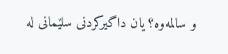و سالمەوە؟ یان داگیرکردنی سلێمانی لە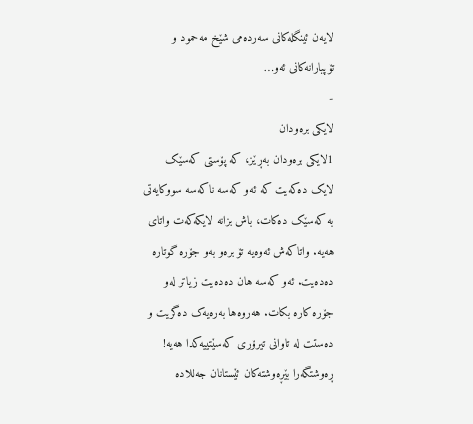لایەن ئینگلەکانی سەردەمی شێخ مەحمود و تۆپبارانەکانی ئەو…
-
لایکی برەودان
1لایکی برەودان بەڕێز، کە پۆستی کەسێک لایک دەکەیت کە ئەو کەسە ناکەسە سووکایەتی بە کەسێک دەکات، باش بزانە لایکەکەت واتای هەیە. واتاکەش ئەوەیە تۆ برەو بەو جۆرە گوتارە دەدەیت. ئەو کەسە هان دەدەیت زیاتر لەو جۆرە کارە بکات. هەروەها بەرەیەک دەگریت و دەستت لە تاوانی تیرۆری کەسێتییەکدا هەیە! ڕەوشتگەرا بێڕەوشتەکان ئێستانان جەللادە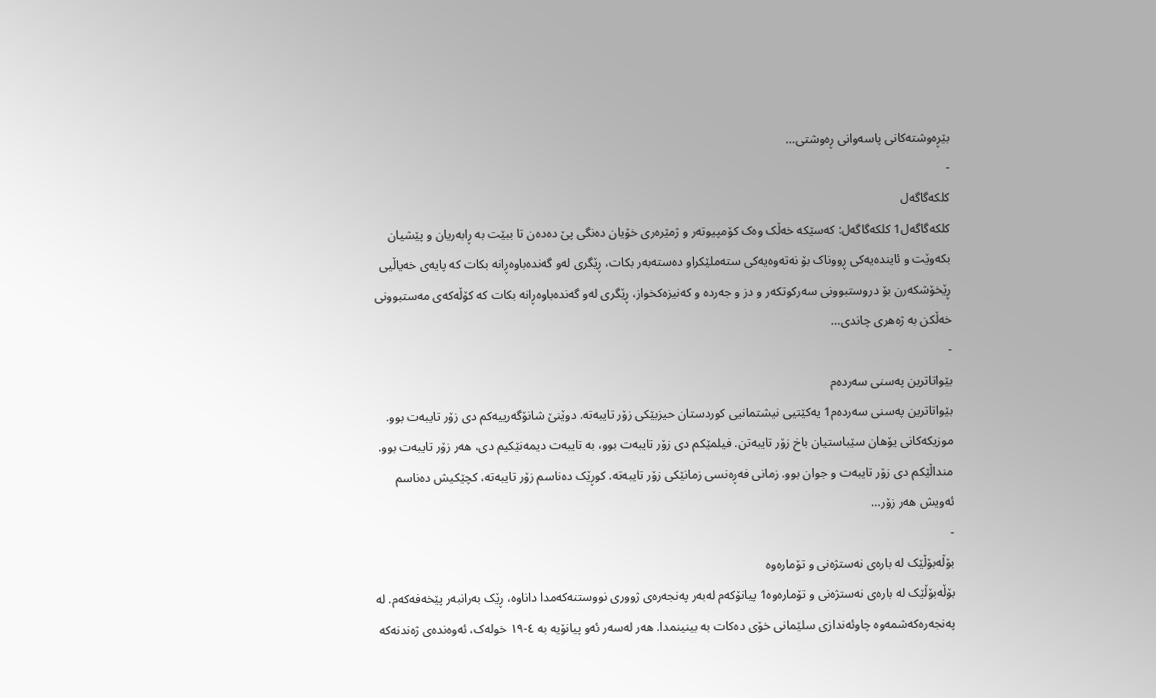بێڕەوشتەکانی پاسەوانی ڕەوشتی…
-
کلکەگاگەل
کلکەگاگەل1 کلکەگاگەل: کەسێکە خەڵک وەک کۆمپیوتەر و ژمێرەری خۆیان دەنگی پێ دەدەن تا ببێت بە ڕابەریان و پێشیان بکەوێت و ئایندەیەکی ڕووناک بۆ نەتەوەیەکی ستەملێکراو دەستەبەر بکات، ڕێگری لەو گەندەباوەڕانە بکات کە پایەی خەیاڵیی ڕێخۆشکەرن بۆ دروستبوونی سەرکوتکەر و دز و جەردە و کەنیزەکخواز، ڕێگری لەو گەندەباوەڕانە بکات کە کۆڵەکەی مەستبوونی خەڵکن بە ژەهری چاندی…
-
بێواتاترین پەسنی سەردەم
بێواتاترین پەسنی سەردەم1 یەکێتیی نیشتمانیی کوردستان حیزبێکی زۆر تایبەتە. دوێنێ شانۆگەرییەکم دی زۆر تایبەت بوو. موزیکەکانی یۆهان سێباستیان باخ زۆر تایبەتن. فیلمێکم دی زۆر تایبەت بوو، بە تایبەت دیمەنێکیم دی، هەر زۆر تایبەت بوو. منداڵێکم دی زۆر تایبەت و جوان بوو. زمانی فەڕەنسی زمانێکی زۆر تایبەتە. کوڕێک دەناسم زۆر تایبەتە، کچێکیش دەناسم ئەویش هەر زۆر…
-
بۆڵەبۆڵێک لە بارەی نەستژەنی و تۆمارەوە
بۆڵەبۆڵێک لە بارەی نەستژەنی و تۆمارەوە1 پیانۆکەم لەبەر پەنجەرەی ژووری نووستنەکەمدا داناوە، ڕێک بەرانبەر پێخەفەکەم. لە پەنجەرەکەشمەوە چاوئەندازی سلێمانی خۆی دەکات بە بینینمدا. هەر لەسەر ئەو پیانۆیە بە ٤-١٩ خولەک، ئەوەندەی ژەندنەکە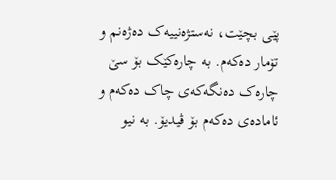پێی بچێت، نەستژەنییەک دەژەنم و تۆمار دەکەم. بە چارەکێک بۆ سێ چارەک دەنگەکەی چاک دەکەم و ئامادەی دەکەم بۆ ڤیدیۆ. بە نیو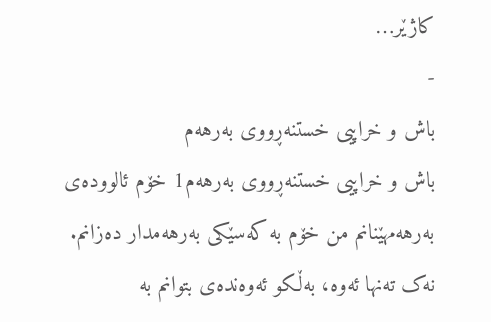کاژێر…
-
باش و خراپیی خستنەڕووی بەرهەم
باش و خراپیی خستنەڕووی بەرهەم1 خۆم ئالوودەی بەرهەمهێنانم من خۆم بە کەسێکی بەرهەمدار دەزانم. نەک تەنها ئەوە، بەڵکو ئەوەندەی بتوانم بە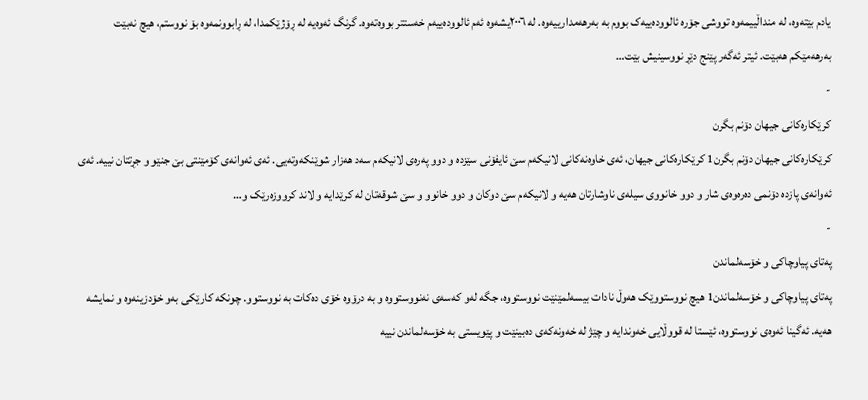یادم بێتەوە، لە منداڵییمەوە تووشی جۆرە ئالوودەییەک بووم بە بەرهەمدارییەوە. لە ٢٠٠٦یشەوە ئەم ئالوودەییەم خەستتر بووەتەوە. گرنگ ئەوەیە لە ڕۆژێکمدا، لە ڕابوونمەوە بۆ نووستم، هیچ نەبێت بەرهەمێکم هەبێت. ئیتر ئەگەر پێنج دێڕ نووسینیش بێت…
-
کرێکارەکانی جیهان دۆنم بگرن
کرێکارەکانی جیهان دۆنم بگرن1 کرێکارەکانی جیهان، ئەی خاوەنەکانی لانیکەم سێ ئایفۆنی سێزدە و دوو پەرەی لانیکەم سەد هەزار شوێنکەوتەیی. ئەی ئەوانەی کۆمێنتی بێ جنێو و جڕتتان نییە. ئەی ئەوانەی پازدە دۆنمی دەرەوەی شار و دوو خانووی سیلەی ناوشارتان هەیە و لانیکەم سێ دوکان و دوو خانوو و سێ شوقەتان لە کرێدایە و لاند کرووزەرێک و…
-
پەتای پیاوچاکی و خۆسەلماندن
پەتای پیاوچاکی و خۆسەلماندن1 هیچ نووستووێک هەوڵ نادات بیسەلمێنێت نووستووە، جگە لەو کەسەی نەنووستووە و بە درۆوە خۆی دەکات بە نووستوو. چونکە کارێکی بەو خۆدزینەوە و نمایشە هەیە. ئەگینا ئەوەی نووستووە، ئێستا لە قووڵایی خەوندایە و چێژ لە خەونەکەی دەبینێت و پێویستی بە خۆسەلماندن نییە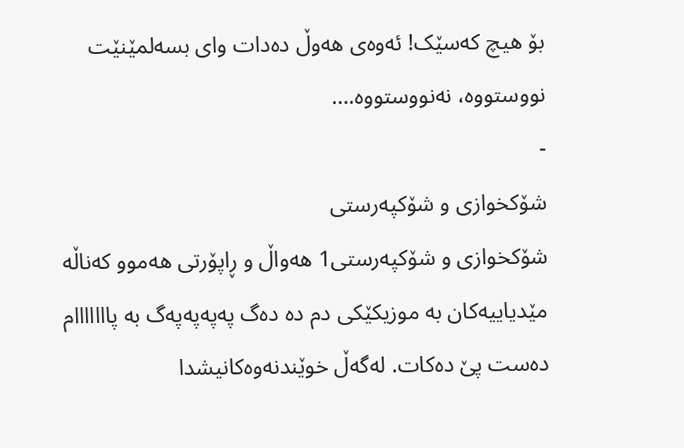بۆ هیچ کەسێک! ئەوەی هەوڵ دەدات وای بسەلمێنێت نووستووە، نەنووستووە.…
-
شۆکخوازی و شۆکپەرستی
شۆکخوازی و شۆکپەرستی1 هەواڵ و ڕاپۆرتی هەموو کەناڵە مێدیاییەکان بە موزیکێکی دم دە دەگ پەپەپەپەگ بە پااااااام دەست پێ دەکات. لەگەڵ خوێندنەوەکانیشدا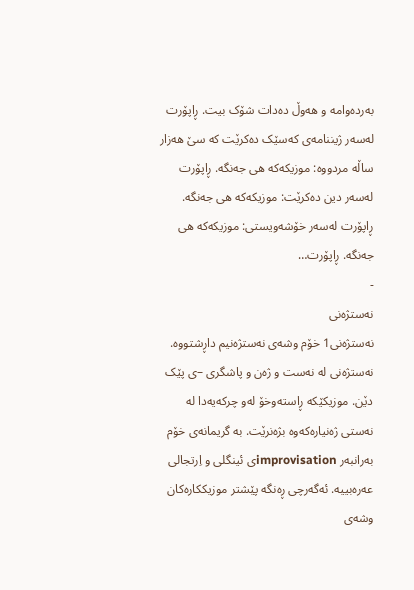بەردەوامە و هەوڵ دەدات شۆک بیت. ڕاپۆرت لەسەر ژیننامەی کەسێک دەکرێت کە سێ هەزار ساڵە مردووە: موزیکەکە هی جەنگە. ڕاپۆرت لەسەر دین دەکرێت: موزیکەکە هی جەنگە. ڕاپۆرت لەسەر خۆشەویستی: موزیکەکە هی جەنگە. ڕاپۆرت…
-
نەستژەنی
نەستژەنی1 خۆم وشەی نەستژەنیم داڕشتووە. نەستژەنی لە نەست و ژەن و پاشگری –ی پێک دێن. موزیکێکە ڕاستەوخۆ لەو چرکەیەدا لە نەستی ژەنیارەکەوە بژەنرێت. بە گریمانەی خۆم بەرانبەر improvisationی ئینگلی و اِرتجالی عەرەبییە. ئەگەرچی ڕەنگە پێشتر موزیککارەکان وشەی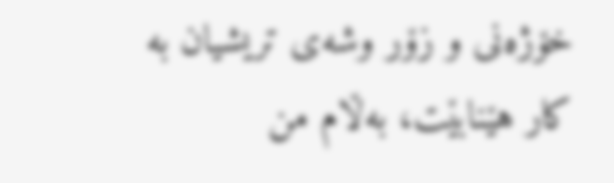خۆژەنی و زۆر وشەی تریشیان بە کار هێنابێت، بەڵام من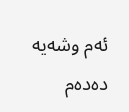ئەم وشەیە دەدەم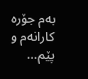بەم جۆرە کارانەم و پێم…